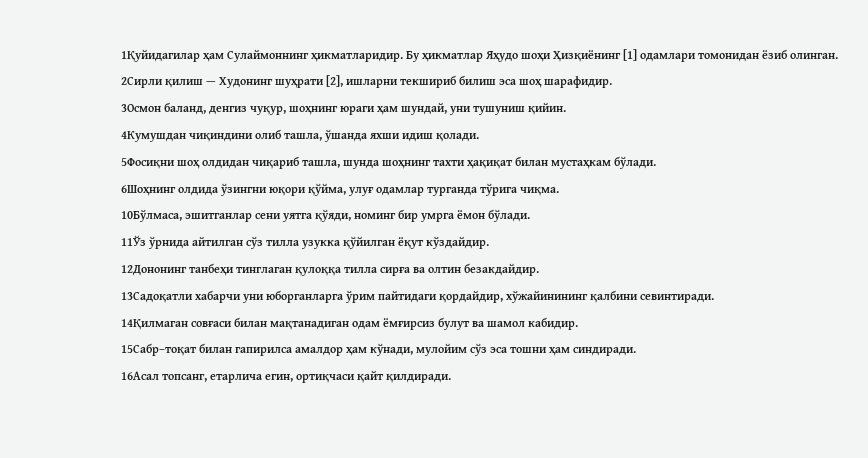1Қуйидагилар ҳам Сулаймоннинг ҳикматларидир. Бу ҳикматлар Яҳудо шоҳи Ҳизқиёнинг [1] одамлари томонидан ёзиб олинган.
2Сирли қилиш — Худонинг шуҳрати [2], ишларни текшириб билиш эса шоҳ шарафидир.
3Осмон баланд, денгиз чуқур, шоҳнинг юраги ҳам шундай, уни тушуниш қийин.
4Кумушдан чиқиндини олиб ташла, ўшанда яхши идиш қолади.
5Фосиқни шоҳ олдидан чиқариб ташла, шунда шоҳнинг тахти ҳақиқат билан мустаҳкам бўлади.
6Шоҳнинг олдида ўзингни юқори қўйма, улуғ одамлар турганда тўрига чиқма.
10Бўлмаса, эшитганлар сени уятга қўяди, номинг бир умрга ёмон бўлади.
11Ўз ўрнида айтилган сўз тилла узукка қўйилган ёқут кўздайдир.
12Дононинг танбеҳи тинглаган қулоққа тилла сирға ва олтин безакдайдир.
13Садоқатли хабарчи уни юборганларга ўрим пайтидаги қордайдир, хўжайинининг қалбини севинтиради.
14Қилмаган совғаси билан мақтанадиган одам ёмғирсиз булут ва шамол кабидир.
15Сабр–тоқат билан гапирилса амалдор ҳам кўнади, мулойим сўз эса тошни ҳам синдиради.
16Асал топсанг, етарлича егин, ортиқчаси қайт қилдиради.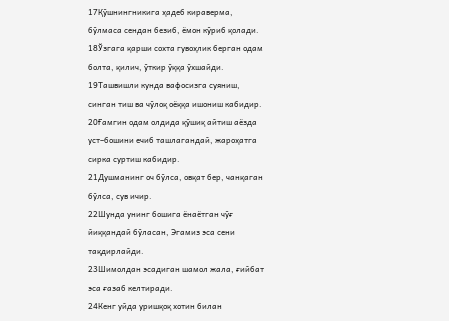17Қўшнингникига ҳадеб кираверма, бўлмаса сендан безиб, ёмон кўриб қолади.
18Ўзгага қарши сохта гувоҳлик берган одам болта, қилич, ўткир ўққа ўхшайди.
19Ташвишли кунда вафосизга суяниш, синган тиш ва чўлоқ оёққа ишониш кабидир.
20Ғамгин одам олдида қўшиқ айтиш аёзда уст–бошини ечиб ташлагандай, жароҳатга сирка суртиш кабидир.
21Душманинг оч бўлса, овқат бер, чанқаган бўлса, сув ичир.
22Шунда унинг бошига ёнаётган чўғ йиққандай бўласан, Эгамиз эса сени тақдирлайди.
23Шимолдан эсадиган шамол жала, ғийбат эса ғазаб келтиради.
24Кенг уйда уришқоқ хотин билан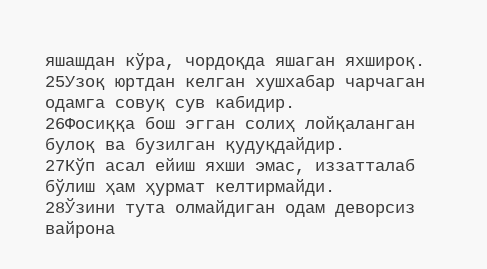яшашдан кўра, чордоқда яшаган яхшироқ.
25Узоқ юртдан келган хушхабар чарчаган одамга совуқ сув кабидир.
26Фосиққа бош эгган солиҳ лойқаланган булоқ ва бузилган қудуқдайдир.
27Кўп асал ейиш яхши эмас, иззатталаб бўлиш ҳам ҳурмат келтирмайди.
28Ўзини тута олмайдиган одам деворсиз вайрона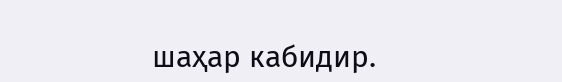шаҳар кабидир.